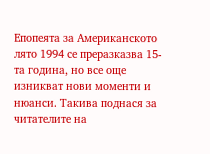Епопеята за Американското лято 1994 се преразказва 15-та година, но все още изникват нови моменти и нюанси. Такива поднася за читателите на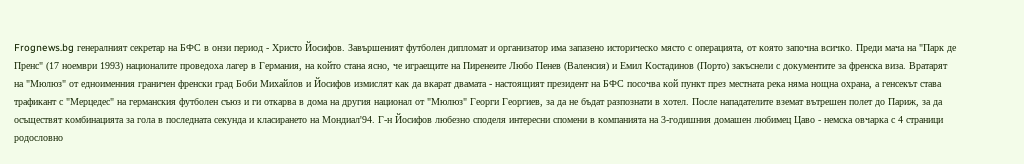Frognews.bg генералният секретар на БФС в онзи период - Христо Йосифов. Завършеният футболен дипломат и организатор има запазено историческо място с операцията, от която започна всичко. Преди мача на "Парк де Пренс" (17 ноември 1993) националите проведоха лагер в Германия, на който стана ясно, че играещите на Пиренеите Любо Пенев (Валенсия) и Емил Костадинов (Порто) закъснели с документите за френска виза. Вратарят на "Мюлюз" от едноименния граничен френски град Боби Михайлов и Йосифов измислят как да вкарат двамата - настоящият президент на БФС посочва кой пункт през местната река няма нощна охрана, а генсекът става трафикант с "Мерцедес" на германския футболен съюз и ги откарва в дома на другия национал от "Мюлюз" Георги Георгиев, за да не бъдат разпознати в хотел. После нападателите вземат вътрешен полет до Париж, за да осъществят комбинацията за гола в последната секунда и класирането на Мондиал'94. Г-н Йосифов любезно споделя интересни спомени в компанията на 3-годишния домашен любимец Цаво - немска овчарка с 4 страници родословно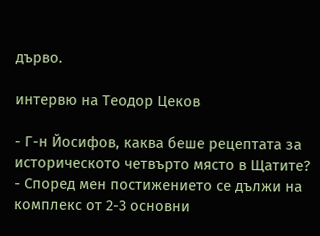дърво.

интервю на Теодор Цеков

- Г-н Йосифов, каква беше рецептата за историческото четвърто място в Щатите?
- Според мен постижението се дължи на комплекс от 2-3 основни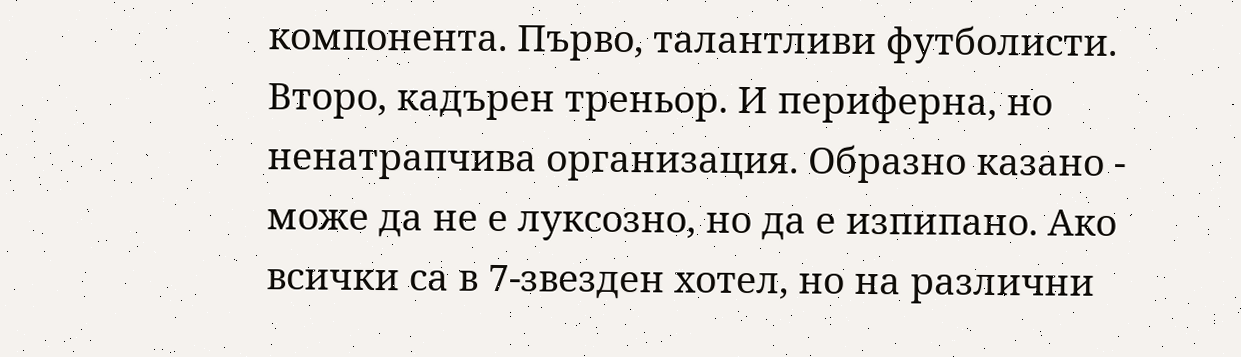компонента. Първо, талантливи футболисти. Второ, кадърен треньор. И периферна, но ненатрапчива организация. Образно казано - може да не е луксозно, но да е изпипано. Ако всички са в 7-звезден хотел, но на различни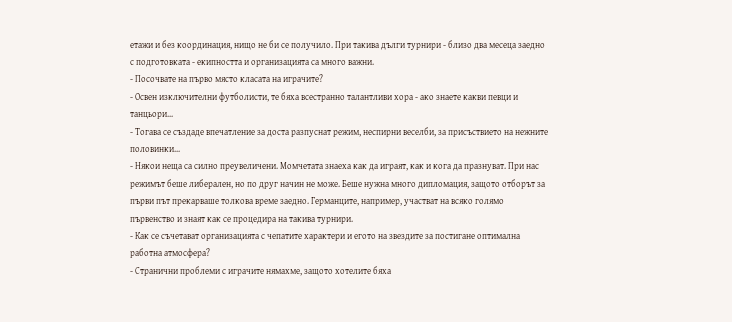етажи и без координация, нищо не би се получило. При такива дълги турнири - близо два месеца заедно с подготовката - екипността и организацията са много важни.
- Посочвате на първо място класата на играчите?
- Освен изключителни футболисти, те бяха всестранно талантливи хора - ако знаете какви певци и танцьори...
- Тогава се създаде впечатление за доста разпуснат режим, неспирни веселби, за присъствието на нежните половинки...
- Някои неща са силно преувеличени. Момчетата знаеха как да играят, как и кога да празнуват. При нас режимът беше либерален, но по друг начин не може. Беше нужна много дипломация, защото отборът за първи път прекарваше толкова време заедно. Германците, например, участват на всяко голямо първенство и знаят как се процедира на такива турнири.
- Как се съчетават организацията с чепатите характери и егото на звездите за постигане оптимална работна атмосфера?
- Странични проблеми с играчите нямахме, защото хотелите бяха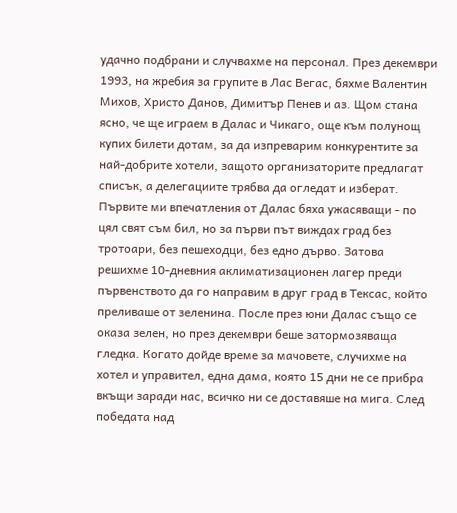удачно подбрани и случвахме на персонал. През декември 1993, на жребия за групите в Лас Вегас, бяхме Валентин Михов, Христо Данов, Димитър Пенев и аз. Щом стана ясно, че ще играем в Далас и Чикаго, още към полунощ купих билети дотам, за да изпреварим конкурентите за най-добрите хотели, защото организаторите предлагат списък, а делегациите трябва да огледат и изберат. Първите ми впечатления от Далас бяха ужасяващи - по цял свят съм бил, но за първи път виждах град без тротоари, без пешеходци, без едно дърво. Затова решихме 10-дневния аклиматизационен лагер преди първенството да го направим в друг град в Тексас, който преливаше от зеленина. После през юни Далас също се оказа зелен, но през декември беше затормозяваща гледка. Когато дойде време за мачовете, случихме на хотел и управител, една дама, която 15 дни не се прибра вкъщи заради нас, всичко ни се доставяше на мига. След победата над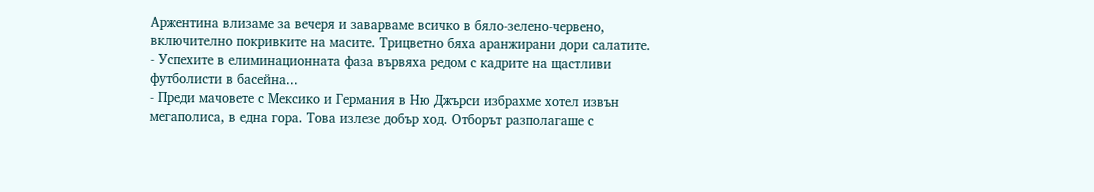Аржентина влизаме за вечеря и заварваме всичко в бяло-зелено-червено, включително покривките на масите. Трицветно бяха аранжирани дори салатите.
- Успехите в елиминационната фаза вървяха редом с кадрите на щастливи футболисти в басейна...
- Преди мачовете с Мексико и Германия в Ню Джърси избрахме хотел извън мегаполиса, в една гора. Това излезе добър ход. Отборът разполагаше с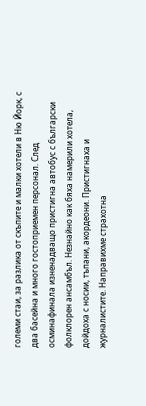големи стаи, за разлика от скъпите и малки хотели в Ню Йорк, с два басейна и много гостоприемен персонал. След осминафинала изненадващо пристигна автобус с български фолклорен ансамбъл. Незнайно как бяха намерили хотела, дойдоха с носии, тъпани, акордеони. Пристигнаха и журналистите. Направихме страхотна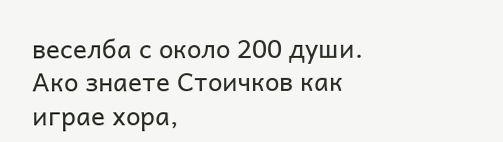веселба с около 200 души. Ако знаете Стоичков как играе хора,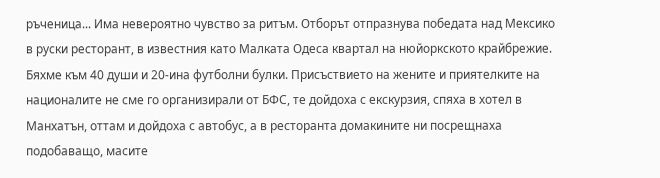ръченица... Има невероятно чувство за ритъм. Отборът отпразнува победата над Мексико в руски ресторант, в известния като Малката Одеса квартал на нюйоркското крайбрежие. Бяхме към 40 души и 20-ина футболни булки. Присъствието на жените и приятелките на националите не сме го организирали от БФС, те дойдоха с екскурзия, спяха в хотел в Манхатън, оттам и дойдоха с автобус, а в ресторанта домакините ни посрещнаха подобаващо, масите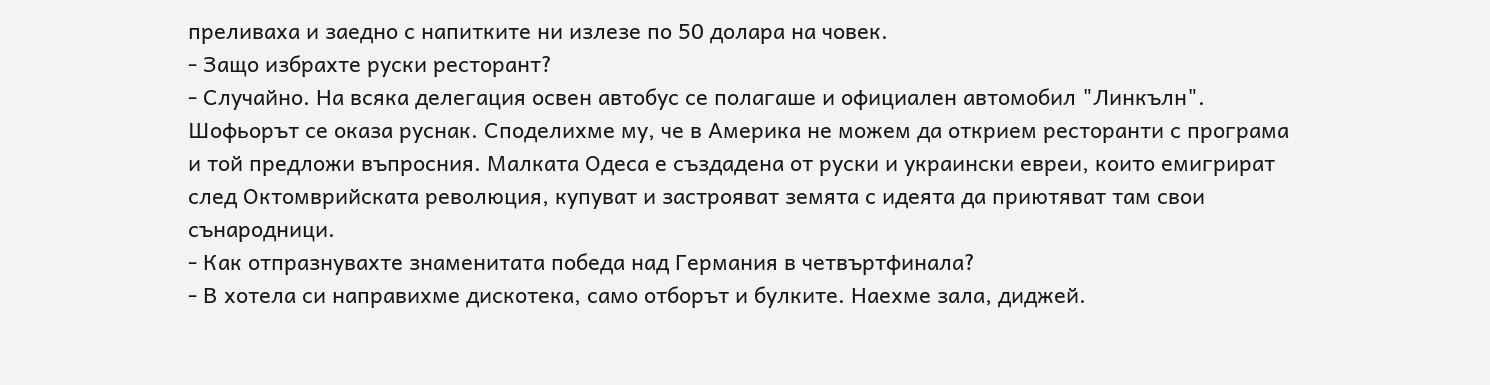преливаха и заедно с напитките ни излезе по 50 долара на човек.
- Защо избрахте руски ресторант?
- Случайно. На всяка делегация освен автобус се полагаше и официален автомобил "Линкълн". Шофьорът се оказа руснак. Споделихме му, че в Америка не можем да открием ресторанти с програма и той предложи въпросния. Малката Одеса е създадена от руски и украински евреи, които емигрират след Октомврийската революция, купуват и застрояват земята с идеята да приютяват там свои сънародници.
- Как отпразнувахте знаменитата победа над Германия в четвъртфинала?
- В хотела си направихме дискотека, само отборът и булките. Наехме зала, диджей.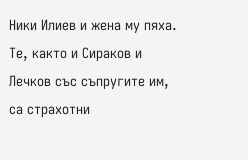Ники Илиев и жена му пяха. Те, както и Сираков и Лечков със съпругите им, са страхотни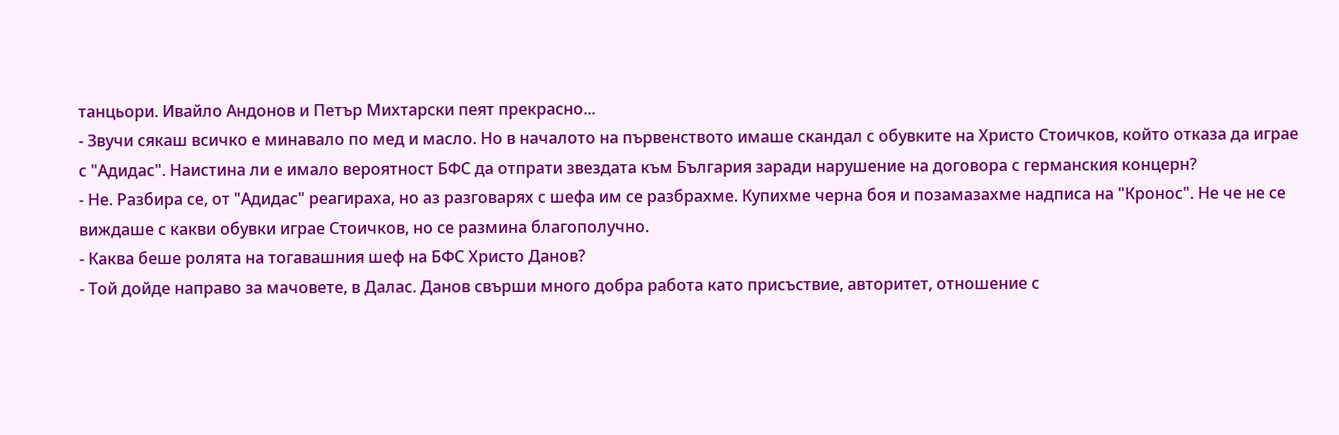танцьори. Ивайло Андонов и Петър Михтарски пеят прекрасно...
- Звучи сякаш всичко е минавало по мед и масло. Но в началото на първенството имаше скандал с обувките на Христо Стоичков, който отказа да играе с "Адидас". Наистина ли е имало вероятност БФС да отпрати звездата към България заради нарушение на договора с германския концерн?
- Не. Разбира се, от "Адидас" реагираха, но аз разговарях с шефа им се разбрахме. Купихме черна боя и позамазахме надписа на "Кронос". Не че не се виждаше с какви обувки играе Стоичков, но се размина благополучно.
- Каква беше ролята на тогавашния шеф на БФС Христо Данов?
- Той дойде направо за мачовете, в Далас. Данов свърши много добра работа като присъствие, авторитет, отношение с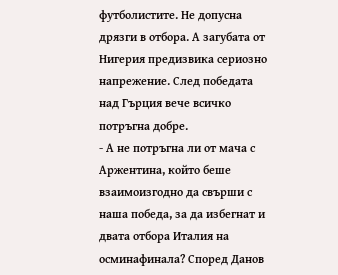футболистите. Не допусна дрязги в отбора. А загубата от Нигерия предизвика сериозно напрежение. След победата над Гърция вече всичко потръгна добре.
- А не потръгна ли от мача с Аржентина, който беше взаимоизгодно да свърши с наша победа, за да избегнат и двата отбора Италия на осминафинала? Според Данов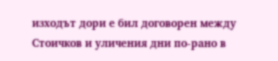изходът дори е бил договорен между Стоичков и уличения дни по-рано в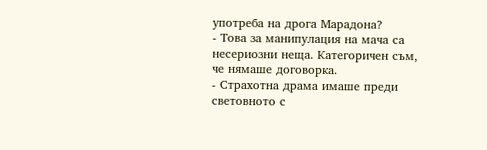употреба на дрога Марадона?
- Това за манипулация на мача са несериозни неща. Категоричен съм, че нямаше договорка.
- Страхотна драма имаше преди световното с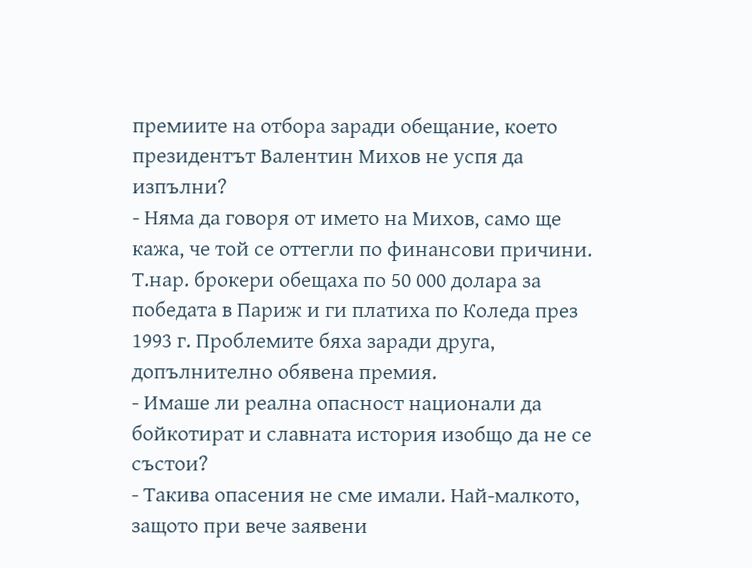премиите на отбора заради обещание, което президентът Валентин Михов не успя да изпълни?
- Няма да говоря от името на Михов, само ще кажа, че той се оттегли по финансови причини. Т.нар. брокери обещаха по 50 000 долара за победата в Париж и ги платиха по Коледа през 1993 г. Проблемите бяха заради друга, допълнително обявена премия.
- Имаше ли реална опасност национали да бойкотират и славната история изобщо да не се състои?
- Такива опасения не сме имали. Най-малкото, защото при вече заявени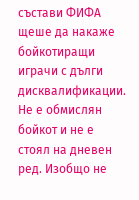състави ФИФА щеше да накаже бойкотиращи играчи с дълги дисквалификации. Не е обмислян бойкот и не е стоял на дневен ред. Изобщо не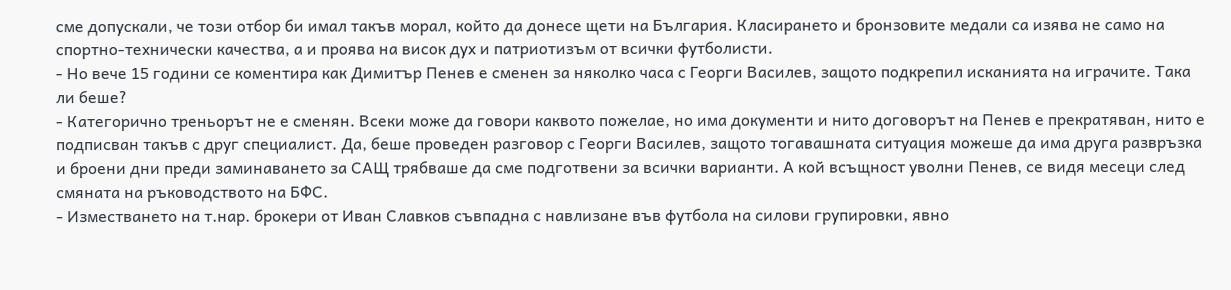сме допускали, че този отбор би имал такъв морал, който да донесе щети на България. Класирането и бронзовите медали са изява не само на спортно-технически качества, а и проява на висок дух и патриотизъм от всички футболисти.
- Но вече 15 години се коментира как Димитър Пенев е сменен за няколко часа с Георги Василев, защото подкрепил исканията на играчите. Така ли беше?
- Категорично треньорът не е сменян. Всеки може да говори каквото пожелае, но има документи и нито договорът на Пенев е прекратяван, нито е подписван такъв с друг специалист. Да, беше проведен разговор с Георги Василев, защото тогавашната ситуация можеше да има друга развръзка и броени дни преди заминаването за САЩ трябваше да сме подготвени за всички варианти. А кой всъщност уволни Пенев, се видя месеци след смяната на ръководството на БФС.
- Изместването на т.нар. брокери от Иван Славков съвпадна с навлизане във футбола на силови групировки, явно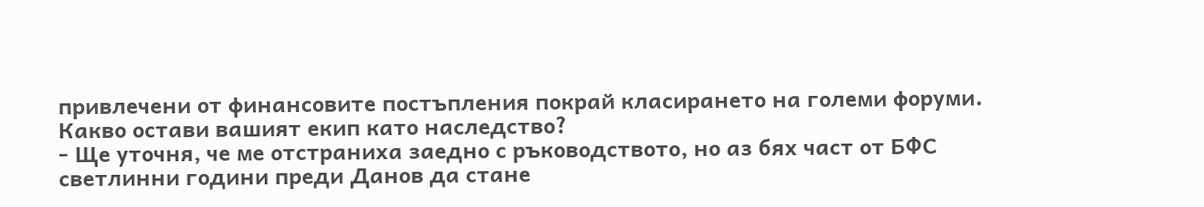привлечени от финансовите постъпления покрай класирането на големи форуми. Какво остави вашият екип като наследство?
- Ще уточня, че ме отстраниха заедно с ръководството, но аз бях част от БФС светлинни години преди Данов да стане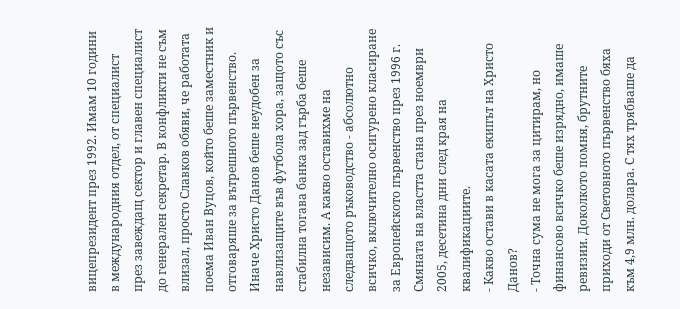вицепрезидент през 1992. Имам 10 години в международния отдел, от специалист през завеждащ сектор и главен специалист до генерален секретар. В конфликти не съм влизал, просто Славков обяви, че работата поема Иван Вуцов, който беше заместник и отговаряше за вътрешното първенство. Иначе Христо Данов беше неудобен за навлизащите във футбола хора, защото със стабилна тогава банка зад гърба беше независим. А какво оставихме на следващото ръководство - абсолютно всичко, включително осигурено класиране за Европейското първенство през 1996 г. Смяната на властта стана през ноември 2005, десетина дни след края на квалификациите.
- Какво остави в касата екипът на Христо Данов?
- Точна сума не мога за цитирам, но финансово всичко беше изрядно, имаше ревизии. Доколкото помня, брутните приходи от Световното първенство бяха към 4,9 млн. долара. С тях трябваше да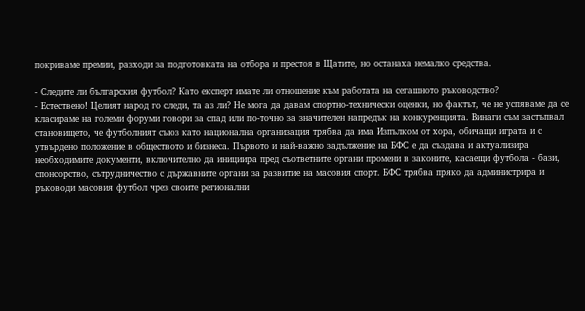покриваме премии, разходи за подготовката на отбора и престоя в Щатите, но останаха немалко средства.

- Следите ли българския футбол? Като експерт имате ли отношение към работата на сегашното ръководство?
- Естествено! Целият народ го следи, та аз ли? Не мога да давам спортно-технически оценки, но фактът, че не успяваме да се класираме на големи форуми говори за спад или по-точно за значителен напредък на конкуренцията. Винаги съм застъпвал становището, че футболният съюз като национална организация трябва да има Изпълком от хора, обичащи играта и с утвърдено положение в обществото и бизнеса. Първото и най-важно задължение на БФС е да създава и актуализира необходимите документи, включително да инициира пред съответните органи промени в законите, касаещи футбола - бази, спонсорство, сътрудничество с държавните органи за развитие на масовия спорт. БФС трябва пряко да администрира и ръководи масовия футбол чрез своите регионални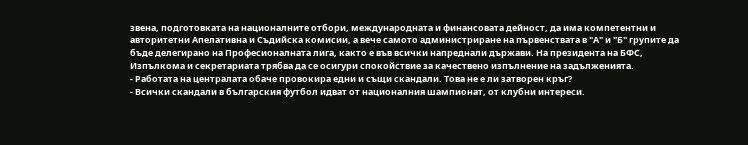звена, подготовката на националните отбори, международната и финансовата дейност, да има компетентни и авторитетни Апелативна и Съдийска комисии, а вече самото администриране на първенствата в "А" и "Б" групите да бъде делегирано на Професионалната лига, както е във всички напреднали държави. На президента на БФС, Изпълкома и секретариата трябва да се осигури спокойствие за качествено изпълнение на задълженията.
- Работата на централата обаче провокира едни и същи скандали. Това не е ли затворен кръг?
- Всички скандали в българския футбол идват от националния шампионат, от клубни интереси.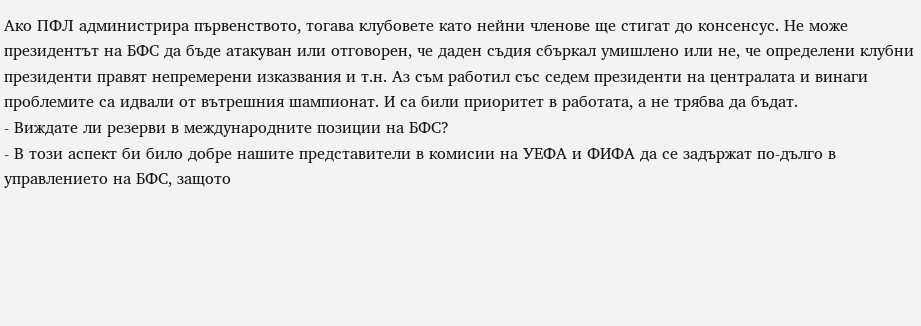Ако ПФЛ администрира първенството, тогава клубовете като нейни членове ще стигат до консенсус. Не може президентът на БФС да бъде атакуван или отговорен, че даден съдия сбъркал умишлено или не, че определени клубни президенти правят непремерени изказвания и т.н. Аз съм работил със седем президенти на централата и винаги проблемите са идвали от вътрешния шампионат. И са били приоритет в работата, а не трябва да бъдат.
- Виждате ли резерви в международните позиции на БФС?
- В този аспект би било добре нашите представители в комисии на УЕФА и ФИФА да се задържат по-дълго в управлението на БФС, защото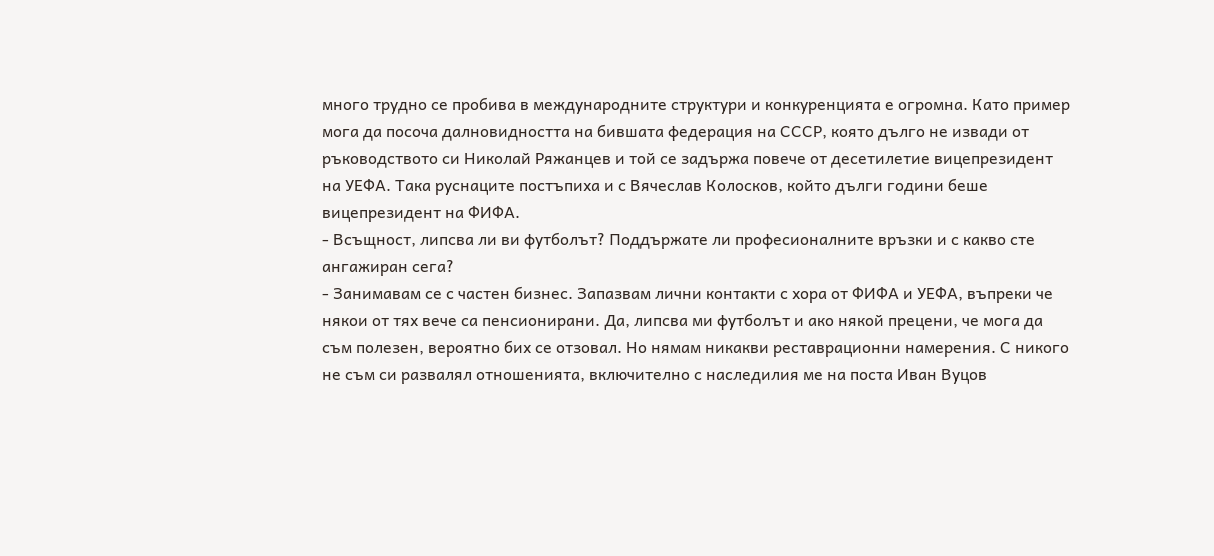много трудно се пробива в международните структури и конкуренцията е огромна. Като пример мога да посоча далновидността на бившата федерация на СССР, която дълго не извади от ръководството си Николай Ряжанцев и той се задържа повече от десетилетие вицепрезидент на УЕФА. Така руснаците постъпиха и с Вячеслав Колосков, който дълги години беше вицепрезидент на ФИФА.
- Всъщност, липсва ли ви футболът? Поддържате ли професионалните връзки и с какво сте ангажиран сега?
- Занимавам се с частен бизнес. Запазвам лични контакти с хора от ФИФА и УЕФА, въпреки че някои от тях вече са пенсионирани. Да, липсва ми футболът и ако някой прецени, че мога да съм полезен, вероятно бих се отзовал. Но нямам никакви реставрационни намерения. С никого не съм си развалял отношенията, включително с наследилия ме на поста Иван Вуцов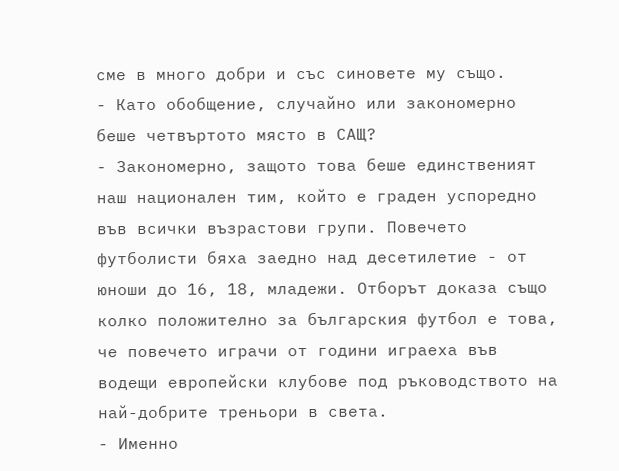сме в много добри и със синовете му също.
- Като обобщение, случайно или закономерно беше четвъртото място в САЩ?
- Закономерно, защото това беше единственият наш национален тим, който е граден успоредно във всички възрастови групи. Повечето футболисти бяха заедно над десетилетие - от юноши до 16, 18, младежи. Отборът доказа също колко положително за българския футбол е това, че повечето играчи от години играеха във водещи европейски клубове под ръководството на най-добрите треньори в света.
- Именно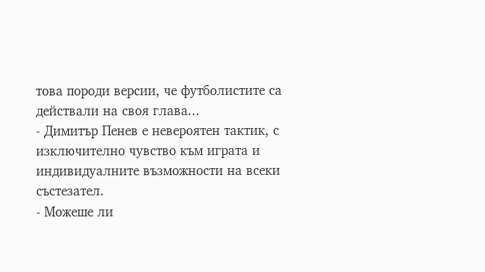това породи версии, че футболистите са действали на своя глава...
- Димитър Пенев е невероятен тактик, с изключително чувство към играта и индивидуалните възможности на всеки състезател.
- Можеше ли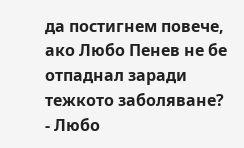да постигнем повече, ако Любо Пенев не бе отпаднал заради тежкото заболяване?
- Любо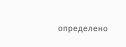определено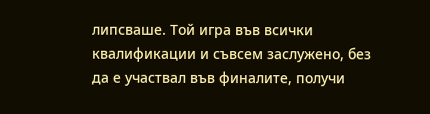липсваше. Той игра във всички квалификации и съвсем заслужено, без да е участвал във финалите, получи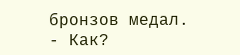бронзов медал.
- Как?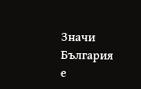Значи България е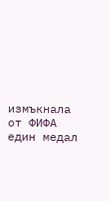измъкнала от ФИФА един медал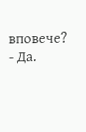вповече?
- Да.